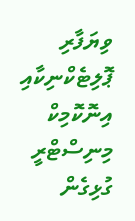ވިޔަފާރި
ޕޮލިޓެކްނިކާއި އިނޮކޮމިކް މިނިސްޓްރީ ގުޅިގެން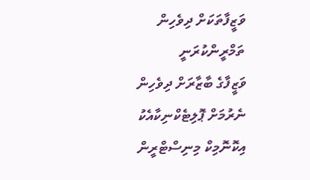ވަޒީފާތަކަށް ދިވެހިން ތަމްރީންކުރަނީ
ވަޒީފާގެ ބާޒާރަށް ދިވެހިން ނެރުމަށް ޕޮލިޓެކްނިކާއެކު އިކޮނޮމިކް މިނިސްޓްރީން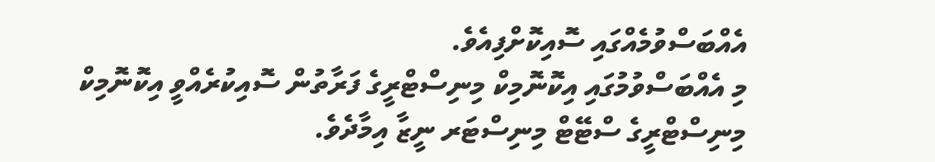އެއްބަސްވުމެއްގައި ސޮއިކޮށްފިއެވެ.
މި އެއްބަސްވުމުގައި އިކޮނޮމިކް މިނިސްޓްރީގެ ފަރާތުން ސޮއިކުރެއްވީ އިކޮނޮމިކް މިނިސްޓްރީގެ ސްޓޭޓް މިނިސްޓަރ ނީޒާ އިމާދެވެ.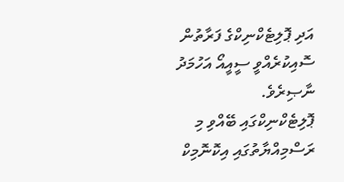އަދި ޕޮލިޓެކްނިކްގެ ފަރާތުން ސޮއިކުރެއްވީ ސީއީއޯ އަހުމަދު ނާޞިރެވެ.
ޕޮލިޓެކްނިކްގައި ބޭއްވި މި ރަސްމިއްޔާތުގައި އިކޮނޮމިކް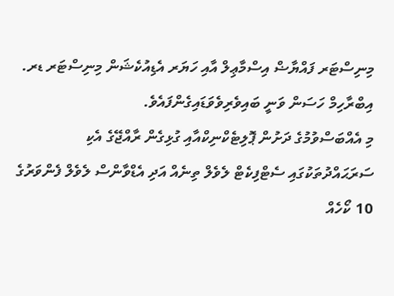މިނިސްޓަރ ފައްޔާޟް އިސްމާޢިލް އާއި ހަޔަރ އެޑިއުކެޝަން މިނިސްޓަރ ޑރ. އިބްރާހިމް ހަސަން ވަނީ ބައިވެރިވެވަޑައިގެންފައެވެ.
މި އެއްބަސްވުމުގެ ދަށުން ޕޮލިޓެކްނިކްއާއި ގުޅިގެން ރާއްޖޭގެ އެކި ސަރަޙައްދުތަކުގައި ސެޓްފިކެޓް ލެވެލް ތިނެއް އަދި އެޑްވާންސް ލެވެލް ފެންވަރުގެ 10 ކޯހެއް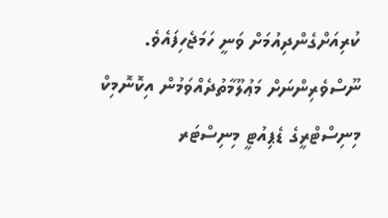ކުރިއަށްގެންދިއުމަށް ވަނީ ހަމަޖެހިފައެވެ.
ނޫސްވެރިންނަށް މަޢުލޫމާތުދެއްވަމުން އިކޮނޮމިކް މިނިސްޓްރީގެ ޑެޕިއުޓީ މިނިސްޓަރ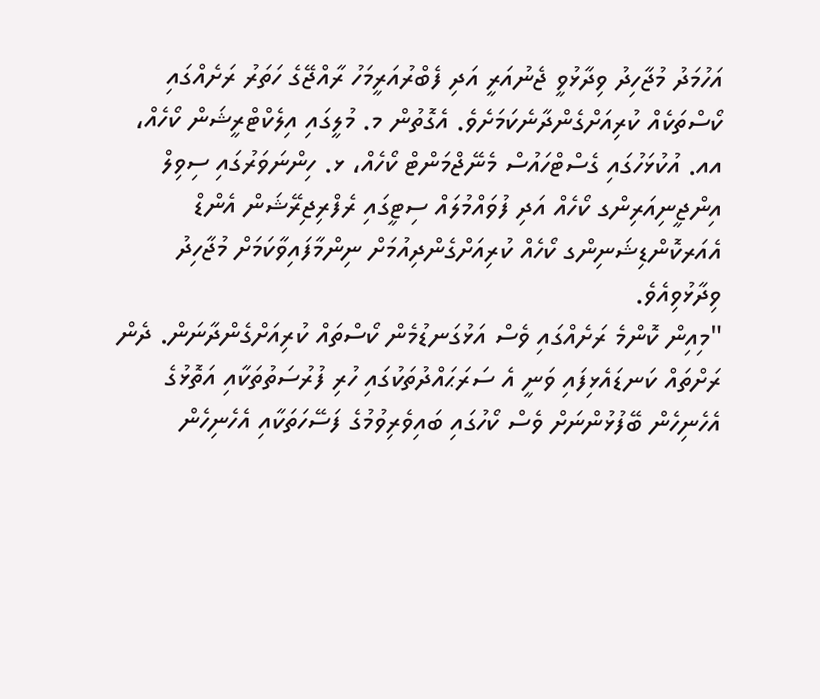އަހުމަދު މުޖާހިދު ވިދާޅުވީ ޖެނުއަރީ އަދި ފެބްރުއަރީމަހު ރާއްޖޭގެ ހަތަރު ރަށެއްގައި ކޯސްތަކެއް ކުރިއަށްގެންދާނެކަމަށެވެ. އެގޮތުން މ. މުލީގައި އިލެކްޓްރީޝަން ކޯހެއް، އއ. އުކުޅަހުގައި ގެސްޓްހައުސް މެނޭޖްމަންޓް ކޯހެއް، ޅ. ހިންނަވަރުގައި ސިވިލް އިންޖީނިއަރިންގ ކޯހެއް އަދި ފުވައްމުލައް ސިޓީގައި ރެފްރިޖިރޭޝަން އެންޑް އެއަރކޮންޑިޝަނިންގ ކޯހެއް ކުރިއަށްގެންދިއުމަށް ނިންމާފައިވާކަމަށް މުޖާހިދު ވިދާޅުވިއެވެ.
"މިއިން ކޮންމެ ރަށެއްގައި ވެސް އަޅުގަނޑުމެން ކޯސްތައް ކުރިއަށްގެންދާނަން. ދެން ރަށްތައް ކަނޑައެޅިފައި ވަނީ އެ ސަރަޙައްދުތަކުގައި ހުރި ފުރުސަތުތަކާއި އަތޮޅުގެ އެހެނިހެން ބޭފުޅުންނަށް ވެސް ކޯހުގައި ބައިވެރިވުމުގެ ފަސޭހަތަކާއި އެހެނިހެން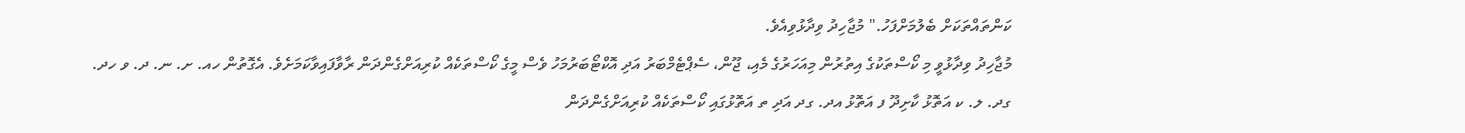ކަންތައްތަކަށް ބެލުމަށްފަހު." މުޖާހިދު ވިދާޅުވިއެވެ.
މުޖާހިދު ވިދާޅުވީ މި ކޯސްތަކުގެ އިތުރުން މިއަހަރުގެ މެއި، ޖޫން، ސެޕްޓެމްބަރު އަދި އޮކްޓޯބަރުމަހު ވެސް މީގެ ކޯސްތަކެއް ކުރިއަށްގެންދަން ރާވާފައިވާކަމަށެވެ. އެގޮތުން ހއ. ށ. ނ. ދ. ވ ހދ. ގދ. ލ. ކ އަތޮޅު ކާށިދޫ ފ އަތޮޅު އދ. ގދ އަދި ތ އަތޮޅުގައި ކޯސްތަކެއް ކުރިއަށްގެންދަން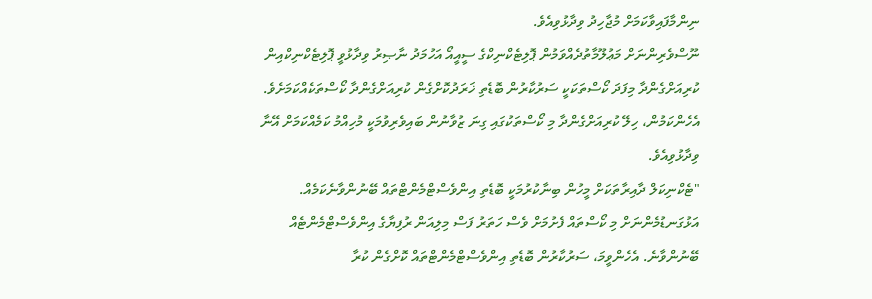ނިންމާފައިވާކަމަށް މުޖާހިދު ވިދާޅުވިއެވެ.
ނޫސްވެރިންނަށް މަޢުލޫމާތުދެއްވަމުން ޕޮލިޓެކްނިކްގެ ސީއީއޯ އަހުމަދު ނާޞިރު ވިދާޅުވީ ޕޮލިޓެކްނިކްއިން ކުރިއަށްގެންދާ މިފަދަ ކޯސްތަކަކީ ސަރުކާރުން ބޮޑެތި ޚަރަދުކޮށްގެން ކުރިއަށްގެންދާ ކޯސްތަކެއްކަމަށެވެ. އެހެންކަމުން، ހިލޭ ކުރިއަށްގެންދާ މި ކޯސްތަކުގައި ގިނަ ޒުވާނުން ބައިވެރިވުމަކީ މުހިއްމު ކަމެއްކަމަށް އޭނާ ވިދާޅުވިއެވެ.
"ޓެކްނިކަލް ދާއިރާތަކަށް މީހުން ބިނާކުރުމަކީ ބޮޑެތި އިންވެސްޓްމެންޓްތައް ބޭނުންވާނެކަމެއް. އަޅުގަނޑުމެންނަށް މި ކޯސްތައް ފެށުމަށް ވެސް ހަތަރު ފަސް މިލިއަން ރުފިޔާގެ އިންވެސްޓްމެންޓެއް ބޭނުންވާނެ. އެހެންވީމަ، ސަރުކާރުން ބޮޑެތި އިންވެސްޓްމެންޓްތައް ކޮށްގެން ކުރާ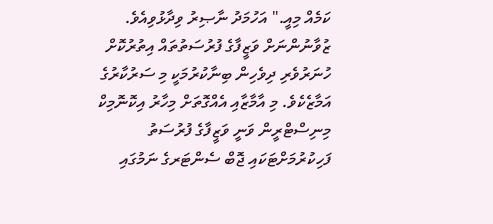ކަމެއް މިއީ." އަހުމަދު ނާޞިރު ވިދާޅުވިއެވެ.
ޒުވާނުންނަށް ވަޒީފާގެ ފުރުސަތުތައް އިތުރުކޮށް ހުނަރުވެރި ދިވެހިން ބިނާކުރުމަކީ މި ސަރުކާރުގެ އަމާޒެކެވެ. މި އާމާޒާއި އެއްގޮތަށް މިހާރު އިކޮނޮމިކް މިނިސްޓްރީން ވަނީ ވަޒީފާގެ ފުރުސަތު ފަހިކުރުމަށްޓަކައި ޖޮބް ސެންޓަރގެ ނަމުގައި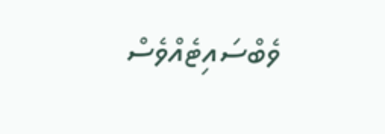ވެބްސައިޓެއްވެސް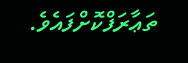ތަޢާރަފްކޮށްފައެވެ.